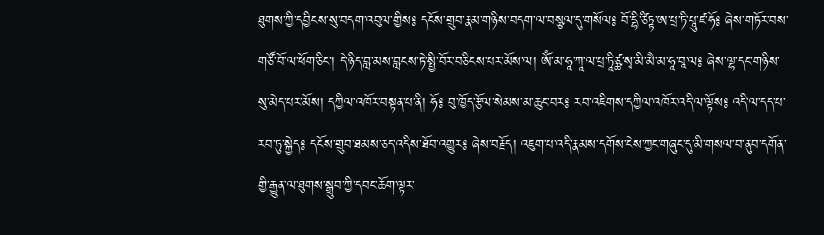ཐུགས་ཀྱི་དབྱིངས་སུ་བདག་འབུལ་གྱིས༔ དངོས་གྲུབ་རྣམ་གཉིས་བདག་ལ་བསྩལ་དུ་གསོལ༔ བོ་དྷི་ཙིཏྟ་ཨ་པྲ་ཏི་པཱུ་ཛ་ཧོ༔ ཞེས་གཏོར་བས་གཙོ་བོ་ལ་ཕོག་ཅིང་། དེ་ཉིད་བླ་མས་བླངས་ཏེ་སྤྱི་བོར་བཅིངས་པར་མོས་ལ། ཨོཾ་མ་ཧཱ་ཀཱ་ལ་པྲ་ཏཱིཙྪ་སྭ་མི་མཻ་མ་ཧཱ་བཱ་ལ༔ ཞེས་ལྷ་དང་གཉིས་སུ་མེད་པར་མོས། དཀྱིལ་འཁོར་བསྟན་པ་ནི། ཧོ༔ བུ་ཁྱོད་རྩོལ་སེམས་མ་ཆུང་བར༔ རབ་འཇིགས་དཀྱིལ་འཁོར་འདི་ལ་ལྟོས༔ འདི་ལ་དད་པ་རབ་ཏུ་སྐྱེད༔ དངོས་གྲུབ་ཐམས་ཅད་འདིས་ཐོབ་འགྱུར༔ ཞེས་བརྗོད། འཇུག་པ་འདི་རྣམས་དགོས་ངེས་ཀྱང་གཞུང་དུ་མི་གསལ་བ་ནུབ་དགོན་གྱི་རྒྱུན་ལ་ཐུགས་སྒྲུབ་ཀྱི་དབང་ཆོག་ལྟར་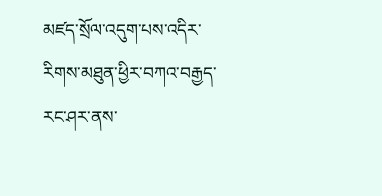མཛད་སྲོལ་འདུག་པས་འདིར་རིགས་མཐུན་ཕྱིར་བཀའ་བརྒྱད་རང་ཤར་ནས་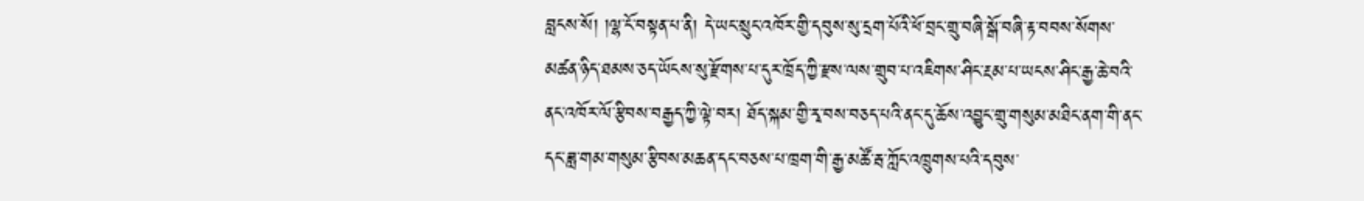བླངས་སོ། །ལྷ་ངོ་བསྟན་པ་ནི། དེ་ཡང་སྲུང་འཁོར་གྱི་དབུས་སུ་དྲག་པོའི་ཕོ་བྲང་གྲུ་བཞི་སྒོ་བཞི་རྟ་བབས་སོགས་མཚན་ཉིད་ཐམས་ཅད་ཡོངས་སུ་རྫོགས་པ་དུར་ཁྲོད་ཀྱི་རྫས་ལས་གྲུབ་པ་འཇིགས་ཤིང་རྔམ་པ་ཡངས་ཤིང་རྒྱ་ཆེ་བའི་ནང་འཁོར་ལོ་རྩིབས་བརྒྱད་ཀྱི་ལྟེ་བར། ཐོད་སྐམ་གྱི་རྭ་བས་བཅད་པའི་ནང་དུ་ཆོས་འབྱུང་གྲུ་གསུམ་མཐིང་ནག་གི་ནང་དང་ཟླ་གམ་གསུམ་རྩིབས་མཆན་དང་བཅས་པ་ཁྲག་གི་རྒྱ་མཚོ་རྦ་ཀློང་འཁྲུགས་པའི་དབུས་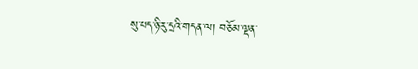སུ་པད་ཉི་རུ་དྲའི་གདན་ལ། བཅོམ་ལྡན་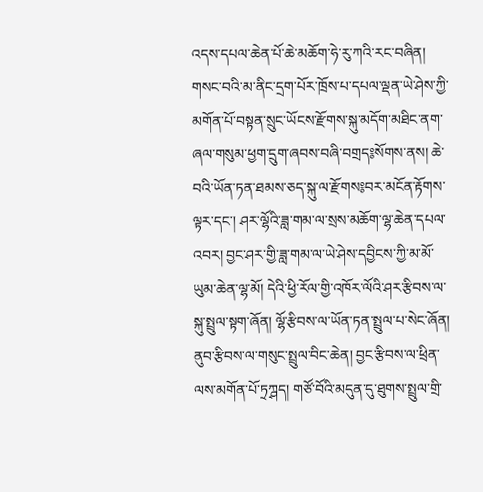འདས་དཔལ་ཆེན་པོ་ཆེ་མཆོག་ཧེ་རུ་ཀའི་རང་བཞིན། གསང་བའི་མ་ནིང་དྲག་པོར་ཁྲོས་པ་དཔལ་ལྡན་ཡེ་ཤེས་ཀྱི་མགོན་པོ་བསྟན་སྲུང་ཡོངས་རྫོགས་སྐུ་མདོག་མཐིང་ནག་ཞལ་གསུམ་ཕྱག་དྲུག་ཞབས་བཞི་བགྲད༔སོགས་ནས། ཆེ་བའི་ཡོན་ཏན་ཐམས་ཅད་སྐུ་ལ་རྫོགས༔བར་མངོན་རྟོགས་ལྟར་དང་། ཤར་ལྷོའི་ཟླ་གམ་ལ་སྲས་མཆོག་ལྷ་ཆེན་དཔལ་འབར། བྱང་ཤར་གྱི་ཟླ་གམ་ལ་ཡེ་ཤེས་དབྱིངས་ཀྱི་མ་མོ་ཡུམ་ཆེན་ལྷ་མོ། དེའི་ཕྱི་རོལ་གྱི་འཁོར་ལོའི་ཤར་རྩིབས་ལ་སྐུ་སྤྲུལ་སྟག་ཞོན། ལྷོ་རྩིབས་ལ་ཡོན་ཏན་སྤྲུལ་པ་སེང་ཞོན། ནུབ་རྩིབས་ལ་གསུང་སྤྲུལ་བིང་ཆེན། བྱང་རྩིབས་ལ་ཕྲིན་ལས་མགོན་པོ་ཏྲཀྴད། གཙོ་བོའི་མདུན་དུ་ཐུགས་སྤྲུལ་གྲི་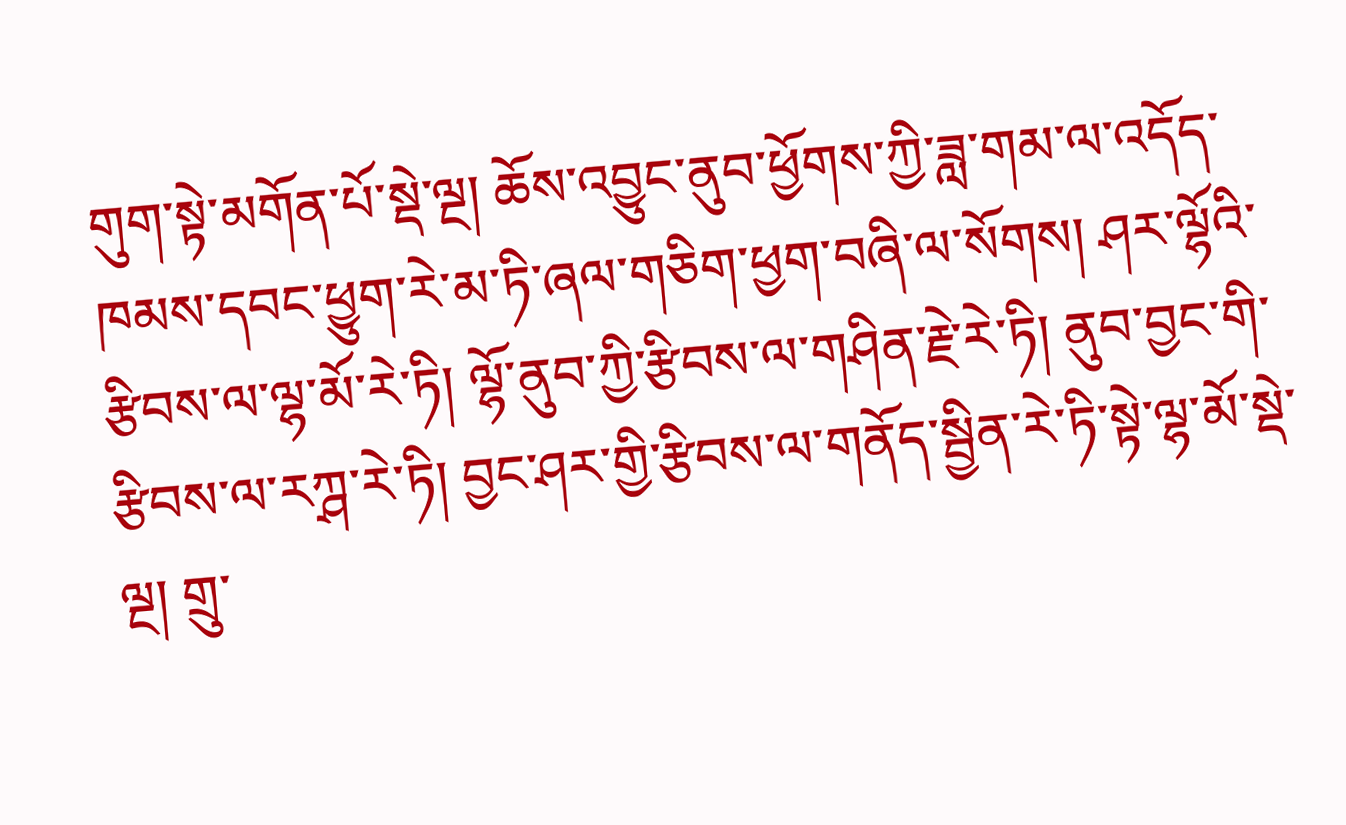གུག་སྟེ་མགོན་པོ་སྡེ་ལྔ། ཆོས་འབྱུང་ནུབ་ཕྱོགས་ཀྱི་ཟླ་གམ་ལ་འདོད་ཁམས་དབང་ཕྱུག་རེ་མ་ཏི་ཞལ་གཅིག་ཕྱག་བཞི་ལ་སོགས། ཤར་ལྷོའི་རྩིབས་ལ་ལྷ་མོ་རེ་ཏི། ལྷོ་ནུབ་ཀྱི་རྩིབས་ལ་གཤིན་རྗེ་རེ་ཏི། ནུབ་བྱང་གི་རྩིབས་ལ་རཀྴ་རེ་ཏི། བྱང་ཤར་གྱི་རྩིབས་ལ་གནོད་སྦྱིན་རེ་ཏི་སྟེ་ལྷ་མོ་སྡེ་ལྔ། གྲུ་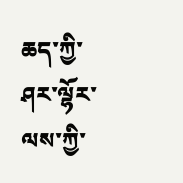ཆད་ཀྱི་ཤར་ལྷོར་ལས་ཀྱི་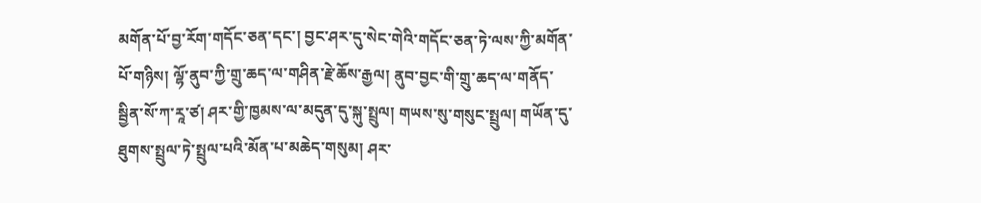མགོན་པོ་བྱ་རོག་གདོང་ཅན་དང་། བྱང་ཤར་དུ་སེང་གེའི་གདོང་ཅན་ཏེ་ལས་ཀྱི་མགོན་པོ་གཉིས། ལྷོ་ནུབ་ཀྱི་གྲུ་ཆད་ལ་གཤིན་རྗེ་ཆོས་རྒྱལ། ནུབ་བྱང་གི་གྲུ་ཆད་ལ་གནོད་སྦྱིན་སོ་ཀ་རཱ་ཙ། ཤར་གྱི་ཁྱམས་ལ་མདུན་དུ་སྐུ་སྤྲུལ། གཡས་སུ་གསུང་སྤྲུལ། གཡོན་དུ་ཐུགས་སྤྲུལ་ཏེ་སྤྲུལ་པའི་མོན་པ་མཆེད་གསུམ། ཤར་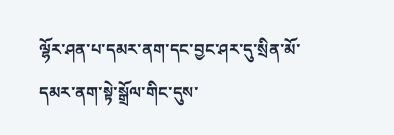ལྷོར་ཤན་པ་དམར་ནག་དང་བྱང་ཤར་དུ་སྲིན་མོ་དམར་ནག་སྟེ་སྒྲོལ་གིང་དུས་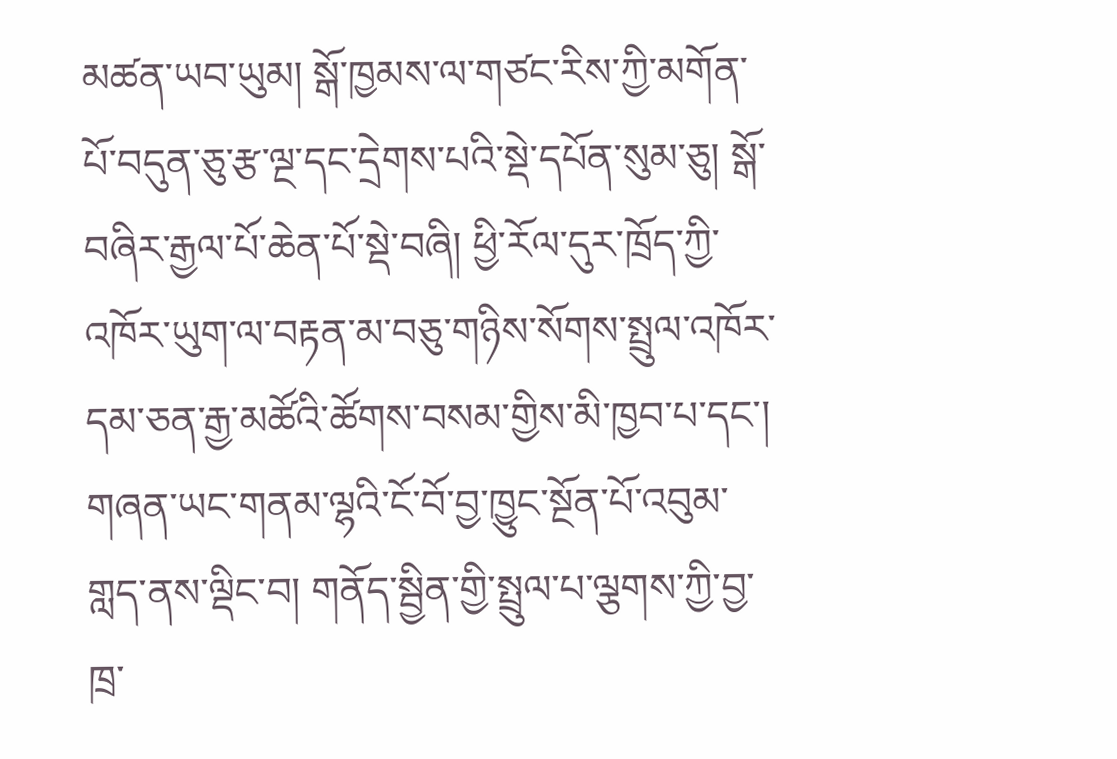མཚན་ཡབ་ཡུམ། སྒོ་ཁྱམས་ལ་གཙང་རིས་ཀྱི་མགོན་པོ་བདུན་ཅུ་རྩ་ལྔ་དང་དྲེགས་པའི་སྡེ་དཔོན་སུམ་ཅུ། སྒོ་བཞིར་རྒྱལ་པོ་ཆེན་པོ་སྡེ་བཞི། ཕྱི་རོལ་དུར་ཁྲོད་ཀྱི་འཁོར་ཡུག་ལ་བརྟན་མ་བཅུ་གཉིས་སོགས་སྤྲུལ་འཁོར་དམ་ཅན་རྒྱ་མཚོའི་ཚོགས་བསམ་གྱིས་མི་ཁྱབ་པ་དང་། གཞན་ཡང་གནམ་ལྷའི་ངོ་བོ་བྱ་ཁྱུང་སྔོན་པོ་འབུམ་གླད་ནས་ལྡིང་བ། གནོད་སྦྱིན་གྱི་སྤྲུལ་པ་ལྕགས་ཀྱི་བྱ་ཁྲ་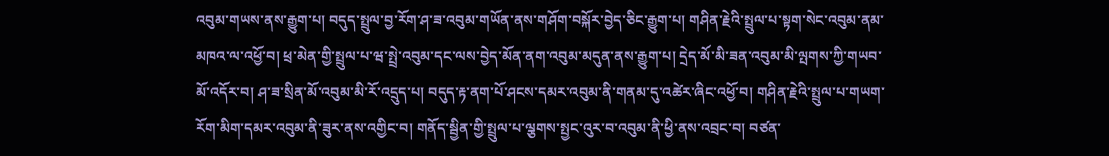འབུམ་གཡས་ནས་རྒྱུག་པ། བདུད་སྤྲུལ་བྱ་རོག་ཤ་ཟ་འབུམ་གཡོན་ནས་གཤོག་བསྐོར་བྱེད་ཅིང་རྒྱུག་པ། གཤིན་རྗེའི་སྤྲུལ་པ་སྟག་སེང་འབུམ་ནམ་མཁའ་ལ་འཕྱོ་བ། ཕྲ་མེན་གྱི་སྤྲུལ་པ་ཝ་སྤྲེ་འབུམ་དང་ལས་བྱེད་མོན་ནག་འབུམ་མདུན་ནས་རྒྱུག་པ། དྲེད་མོ་མི་ཟན་འབུམ་མི་ལྤགས་ཀྱི་གཡབ་མོ་འདོར་བ། ཤ་ཟ་སྲིན་མོ་འབུམ་མི་རོ་འདྲུད་པ། བདུད་རྟ་ནག་པོ་ཤངས་དམར་འབུམ་ནི་གནམ་དུ་འཚེར་ཞིང་འཕྱོ་བ། གཤིན་རྗེའི་སྤྲུལ་པ་གཡག་རོག་མིག་དམར་འབུམ་ནི་ཟུར་ནས་འགྱིང་བ། གནོད་སྦྱིན་གྱི་སྤྲུལ་པ་ལྕགས་སྤྱང་འུར་བ་འབུམ་ནི་ཕྱི་ནས་འབྲང་བ། བཙན་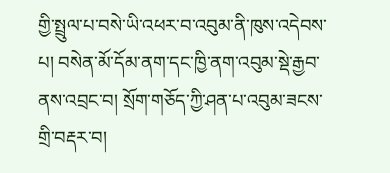གྱི་སྤྲུལ་པ་བསེ་ཡི་འཕར་བ་འབུམ་ནི་ཁུས་འདེབས་པ། བསེན་མོ་དོམ་ནག་དང་ཁྱི་ནག་འབུམ་སྡེ་རྒྱབ་ནས་འབྲང་བ། སྲོག་གཅོད་ཀྱི་ཤན་པ་འབུམ་ཟངས་གྲི་བརྡར་བ།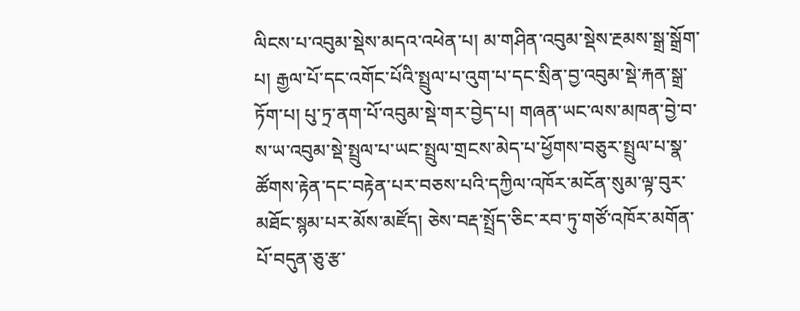ལིངས་པ་འབུམ་སྡེས་མདའ་འཕེན་པ། མ་གཤིན་འབུམ་སྡེས་རྔམས་སྒྲ་སྒྲོག་པ། རྒྱལ་པོ་དང་འགོང་པོའི་སྤྲུལ་པ་འུག་པ་དང་སྲིན་བྱ་འབུམ་སྡེ་རྐན་སྒྲ་ཏོག་པ། པུ་ཏྲ་ནག་པོ་འབུམ་སྡེ་གར་བྱེད་པ། གཞན་ཡང་ལས་མཁན་བྱེ་བ་ས་ཡ་འབུམ་སྡེ་སྤྲུལ་པ་ཡང་སྤྲུལ་གྲངས་མེད་པ་ཕྱོགས་བཅུར་སྤྲུལ་པ་སྣ་ཚོགས་རྟེན་དང་བརྟེན་པར་བཅས་པའི་དཀྱིལ་འཁོར་མངོན་སུམ་ལྟ་བུར་མཐོང་སྙམ་པར་མོས་མཛོད། ཅེས་བརྡ་སྤྲོད་ཅིང་རབ་ཏུ་གཙོ་འཁོར་མགོན་པོ་བདུན་ཅུ་རྩ་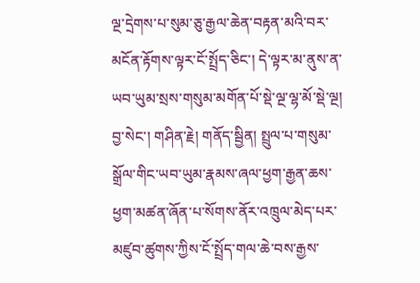ལྔ་དྲེགས་པ་སུམ་ཅུ་རྒྱལ་ཆེན་བརྟན་མའི་བར་མངོན་རྟོགས་ལྟར་ངོ་སྤྲོད་ཅིང་། དེ་ལྟར་མ་ནུས་ན་ཡབ་ཡུམ་སྲས་གསུམ་མགོན་པོ་སྡེ་ལྔ་ལྷ་མོ་སྡེ་ལྔ། བྱ་སེང་། གཤིན་རྗེ། གནོད་སྦྱིན། སྤྲུལ་པ་གསུམ་སྒྲོལ་གིང་ཡབ་ཡུམ་རྣམས་ཞལ་ཕྱག་རྒྱན་ཆས་ཕྱག་མཚན་ཞོན་པ་སོགས་ནོར་འཁྲུལ་མེད་པར་མཛུབ་ཚུགས་ཀྱིས་ངོ་སྤྲོད་གལ་ཆེ་བས་རྒྱས་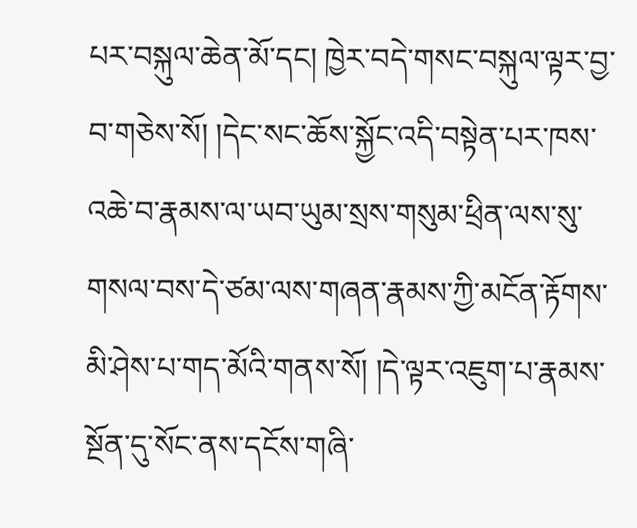པར་བསྐུལ་ཆེན་མོ་དང། ཁྱེར་བདེ་གསང་བསྐུལ་ལྟར་བྱ་བ་གཅེས་སོ། །དེང་སང་ཆོས་སྐྱོང་འདི་བསྟེན་པར་ཁས་འཆེ་བ་རྣམས་ལ་ཡབ་ཡུམ་སྲས་གསུམ་ཕྲིན་ལས་སུ་གསལ་བས་དེ་ཙམ་ལས་གཞན་རྣམས་ཀྱི་མངོན་རྟོགས་མི་ཤེས་པ་གད་མོའི་གནས་སོ། །དེ་ལྟར་འཇུག་པ་རྣམས་སྔོན་དུ་སོང་ནས་དངོས་གཞི་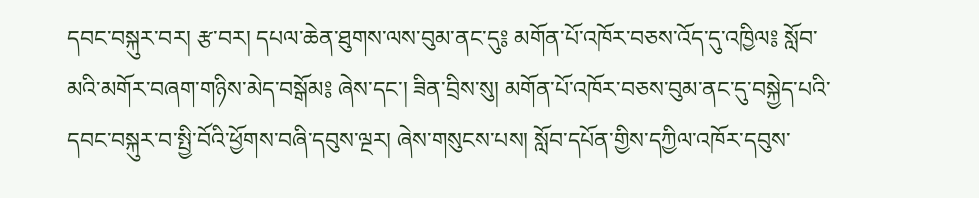དབང་བསྐུར་བར། རྩ་བར། དཔལ་ཆེན་ཐུགས་ལས་བུམ་ནང་དུ༔ མགོན་པོ་འཁོར་བཅས་འོད་དུ་འཁྱིལ༔ སློབ་མའི་མགོར་བཞག་གཉིས་མེད་བསྒོམ༔ ཞེས་དང་། ཟིན་བྲིས་སུ། མགོན་པོ་འཁོར་བཅས་བུམ་ནང་དུ་བསྐྱེད་པའི་དབང་བསྐུར་བ་སྤྱི་བོའི་ཕྱོགས་བཞི་དབུས་ལྔར། ཞེས་གསུངས་པས། སློབ་དཔོན་གྱིས་དཀྱིལ་འཁོར་དབུས་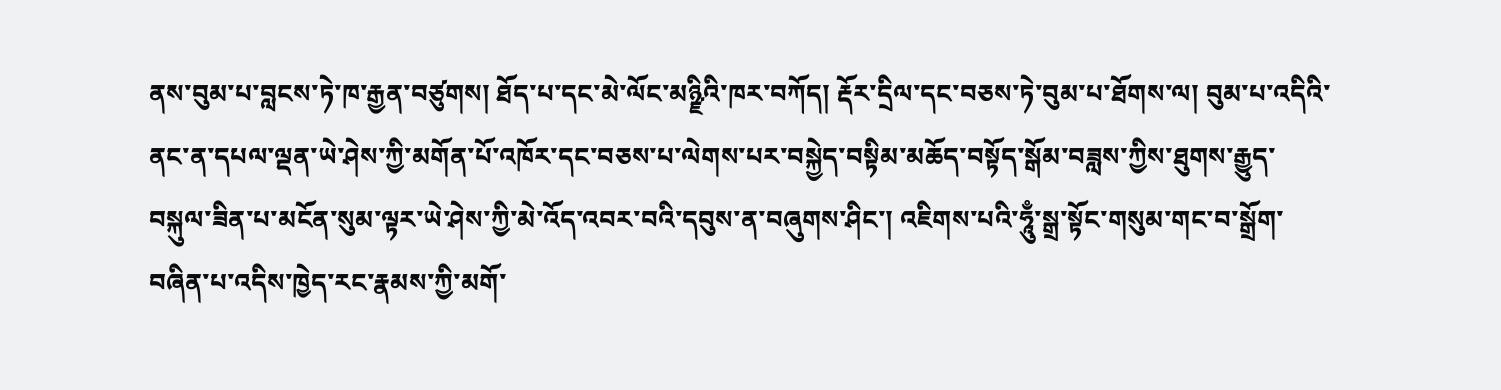ནས་བུམ་པ་བླངས་ཏེ་ཁ་རྒྱན་བཙུགས། ཐོད་པ་དང་མེ་ལོང་མཉྫིའི་ཁར་བཀོད། རྡོར་དྲིལ་དང་བཅས་ཏེ་བུམ་པ་ཐོགས་ལ། བུམ་པ་འདིའི་ནང་ན་དཔལ་ལྡན་ཡེ་ཤེས་ཀྱི་མགོན་པོ་འཁོར་དང་བཅས་པ་ལེགས་པར་བསྐྱེད་བསྟིམ་མཆོད་བསྟོད་སྒོམ་བཟླས་ཀྱིས་ཐུགས་རྒྱུད་བསྐུལ་ཟིན་པ་མངོན་སུམ་ལྟར་ཡེ་ཤེས་ཀྱི་མེ་འོད་འབར་བའི་དབུས་ན་བཞུགས་ཤིང་། འཇིགས་པའི་ཧཱུྃ་སྒྲ་སྟོང་གསུམ་གང་བ་སྒྲོག་བཞིན་པ་འདིས་ཁྱེད་རང་རྣམས་ཀྱི་མགོ་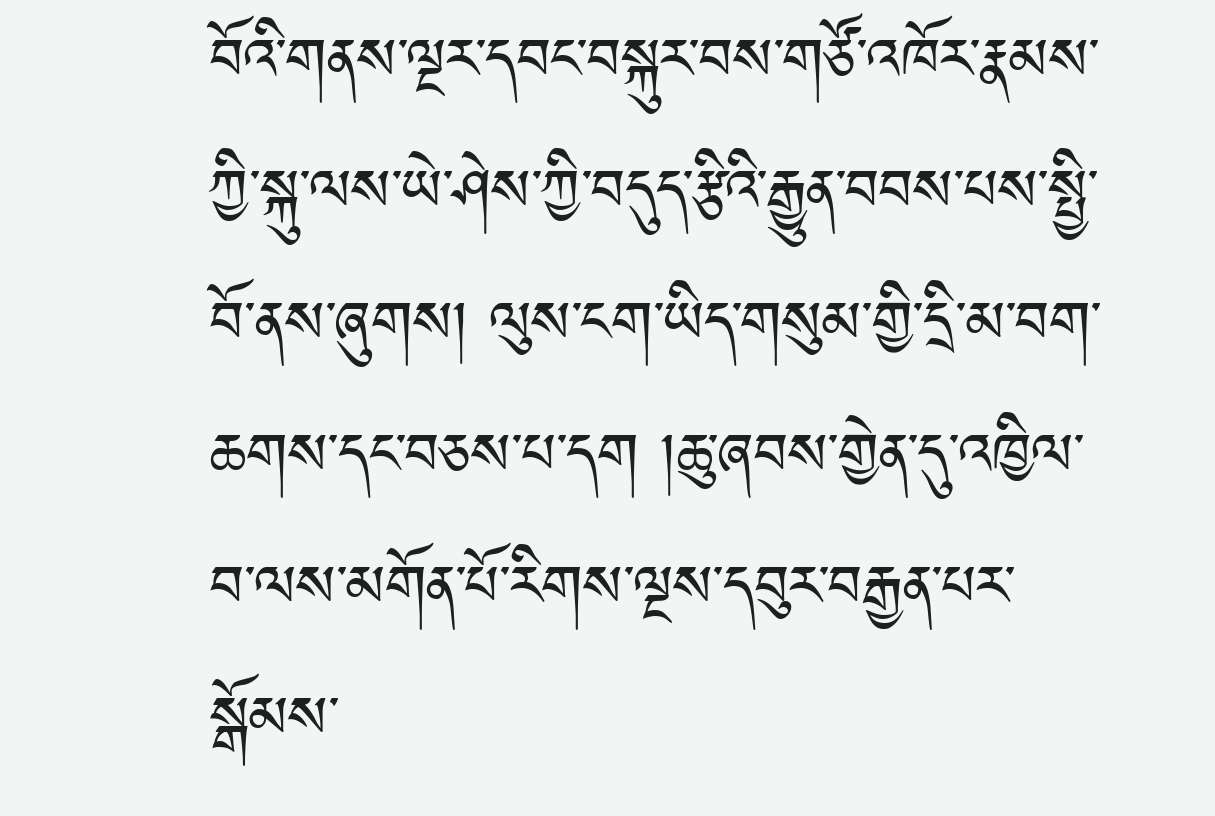བོའི་གནས་ལྔར་དབང་བསྐུར་བས་གཙོ་འཁོར་རྣམས་ཀྱི་སྐུ་ལས་ཡེ་ཤེས་ཀྱི་བདུད་རྩིའི་རྒྱུན་བབས་པས་སྤྱི་བོ་ནས་ཞུགས། ལུས་ངག་ཡིད་གསུམ་གྱི་དྲི་མ་བག་ཆགས་དང་བཅས་པ་དག །ཆུ་ཞབས་གྱེན་དུ་འཁྱིལ་བ་ལས་མགོན་པོ་རིགས་ལྔས་དབུར་བརྒྱན་པར་སྒོམས་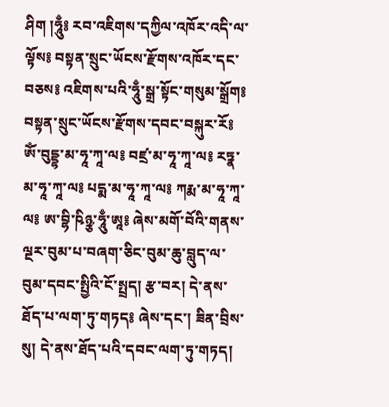ཤིག །ཧཱུྃ༔ རབ་འཇིགས་དཀྱིལ་འཁོར་འདི་ལ་ལྟོས༔ བསྟན་སྲུང་ཡོངས་རྫོགས་འཁོར་དང་བཅས༔ འཇིགས་པའི་ཧཱུྃ་སྒྲ་སྟོང་གསུམ་སྒྲོག༔ བསྟན་སྲུང་ཡོངས་རྫོགས་དབང་བསྐུར་རོ༔ ཨོཾ་བུདྡྷ་མ་ཧཱ་ཀཱ་ལ༔ བཛྲ་མ་ཧཱ་ཀཱ་ལ༔ རཏྣ་མ་ཧཱ་ཀཱ་ལ༔ པདྨ་མ་ཧཱ་ཀཱ་ལ༔ ཀརྨ་མ་ཧཱ་ཀཱ་ལ༔ ཨ་བྷི་ཥིཉྩ་ཧཱུྃ་ཨཱ༔ ཞེས་མགོ་བོའི་གནས་ལྔར་བུམ་པ་བཞག་ཅིང་བུམ་ཆུ་བླུད་ལ་བུམ་དབང་སྤྱིའི་ངོ་སྤྲད། རྩ་བར། དེ་ནས་ཐོད་པ་ལག་ཏུ་གཏད༔ ཞེས་དང་། ཟིན་བྲིས་སུ། དེ་ནས་ཐོད་པའི་དབང་ལག་ཏུ་གཏད།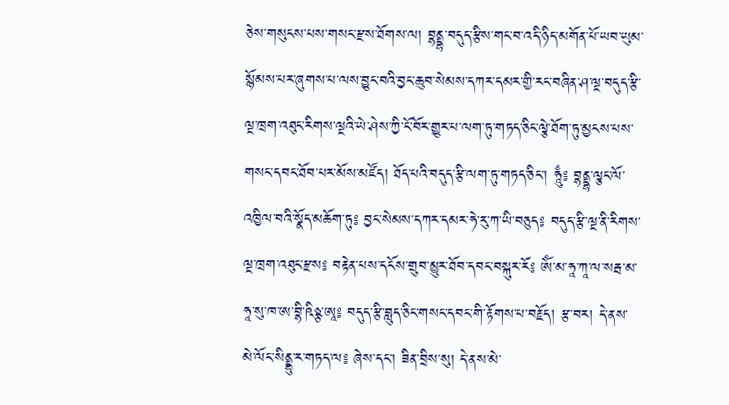ཅེས་གསུངས་པས་གསང་རྫས་ཐོགས་ལ། བྷནྡྷ་བདུད་རྩིས་གང་བ་འདི་ཉིད་མགོན་པོ་ཡབ་ཡུམ་སྙོམས་པར་ཞུགས་པ་ལས་བྱུང་བའི་བྱང་ཆུབ་སེམས་དཀར་དམར་གྱི་རང་བཞིན་ཤ་ལྔ་བདུད་རྩི་ལྔ་ཁྲག་འཐུང་རིགས་ལྔའི་ཡེ་ཤེས་ཀྱི་ངོ་བོར་གྱུར་པ་ལག་ཏུ་གཏད་ཅིང་ལྕེ་ཐོག་ཏུ་མྱངས་པས་གསང་དབང་ཐོབ་པར་མོས་མཛོད། ཐོད་པའི་བདུད་རྩི་ལག་ཏུ་གཏད་ཅིང་། ཧཱུྃ༔ བྷནྡྷ་ལྕང་ལོ་འཁྱིལ་བའི་སྣོད་མཆོག་ཏུ༔ བྱང་སེམས་དཀར་དམར་ཧེ་རུ་ཀ་ཡི་བཅུད༔ བདུད་རྩི་ལྔ་ནི་རིགས་ལྔ་ཁྲག་འཐུང་རྫས༔ བརྟེན་པས་དངོས་གྲུབ་མྱུར་ཐོབ་དབང་བསྐུར་རོ༔ ཨོཾ་མ་ཧཱ་ཀཱ་ལ་སརྦ་མ་ཧཱ་སུ་ཁ་ཨ་བྷི་ཥིཉྩ་ཨཱ༔ བདུད་རྩི་བླུད་ཅིང་གསང་དབང་གི་རྟོགས་པ་བརྗོད། རྩ་བར། དེ་ནས་མེ་ལོང་སིནྡྷུ་ར་གཏད་ལ༔ ཞེས་དང་། ཟིན་བྲིས་སུ། དེ་ནས་མེ་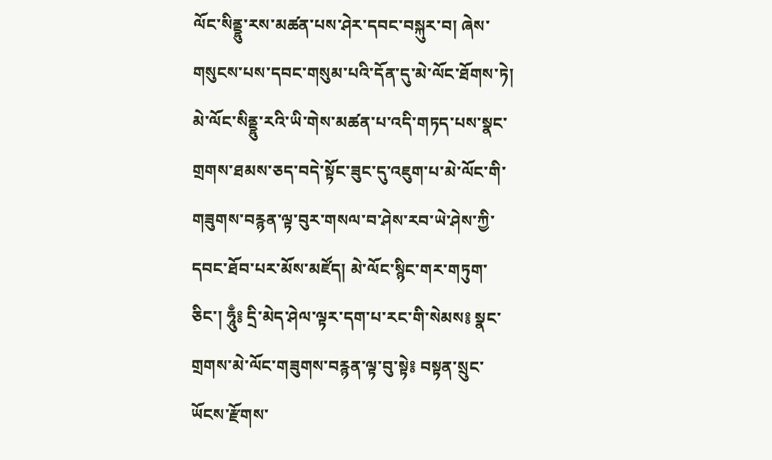ལོང་སིནྡྷུ་རས་མཚན་པས་ཤེར་དབང་བསྐུར་བ། ཞེས་གསུངས་པས་དབང་གསུམ་པའི་དོན་དུ་མེ་ལོང་ཐོགས་ཏེ། མེ་ལོང་སིནྡྷུ་རའི་ཡི་གེས་མཚན་པ་འདི་གཏད་པས་སྣང་གྲགས་ཐམས་ཅད་བདེ་སྟོང་ཟུང་དུ་འཇུག་པ་མེ་ལོང་གི་གཟུགས་བརྙན་ལྟ་བུར་གསལ་བ་ཤེས་རབ་ཡེ་ཤེས་ཀྱི་དབང་ཐོབ་པར་མོས་མཛོད། མེ་ལོང་སྙིང་གར་གཏུག་ཅིང་། ཧཱུྃ༔ དྲི་མེད་ཤེལ་ལྟར་དག་པ་རང་གི་སེམས༔ སྣང་གྲགས་མེ་ལོང་གཟུགས་བརྙན་ལྟ་བུ་སྟེ༔ བསྟན་སྲུང་ཡོངས་རྫོགས་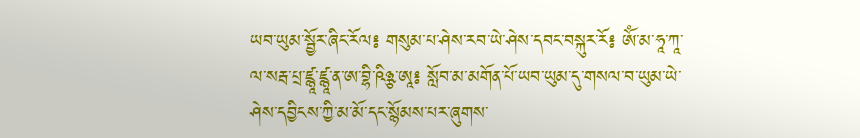ཡབ་ཡུམ་སྦྱོར་ཞིང་རོལ༔ གསུམ་པ་ཤེས་རབ་ཡེ་ཤེས་དབང་བསྐུར་རོ༔ ཨོཾ་མ་ཧཱ་ཀཱ་ལ་སརྦ་པྲ་ཛྙཱ་ཛྙཱ་ན་ཨ་བྷི་ཥིཉྩ་ཨཱ༔ སློབ་མ་མགོན་པོ་ཡབ་ཡུམ་དུ་གསལ་བ་ཡུམ་ཡེ་ཤེས་དབྱིངས་ཀྱི་མ་མོ་དང་སྙོམས་པར་ཞུགས་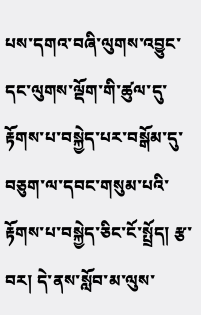པས་དགའ་བཞི་ལུགས་འབྱུང་དང་ལུགས་ལྡོག་གི་ཚུལ་དུ་རྟོགས་པ་བསྐྱེད་པར་བསྒོམ་དུ་བཅུག་ལ་དབང་གསུམ་པའི་རྟོགས་པ་བསྐྱེད་ཅིང་ངོ་སྤྲོད། རྩ་བར། དེ་ནས་སློབ་མ་ལུས་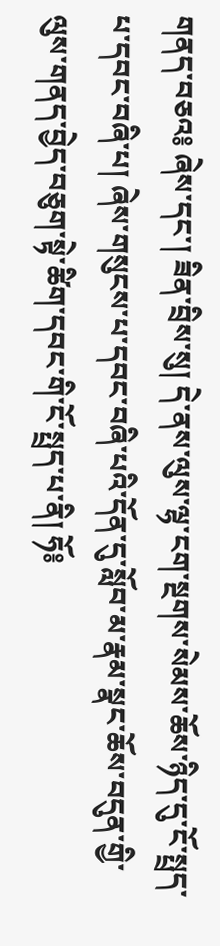གནད་བཅའ༔ ཞེས་དང་། ཟིན་བྲིས་སུ། དེ་ནས་ལུས་ལྷ་ངག་སྔགས་སེམས་ཆོས་ཉིད་དུ་ངོ་སྤྲད་པ་དབང་བཞི་པ། ཞེས་གསུངས་པ་དབང་བཞི་པའི་དོན་དུ་སློབ་མ་རྣམ་སྣང་ཆོས་བདུན་གྱི་ལུས་གནད་བྱེད་བཅུག་སྟེ་ཚིག་དབང་གི་ངོ་སྤྲད་པ་ནི། ཧོ༔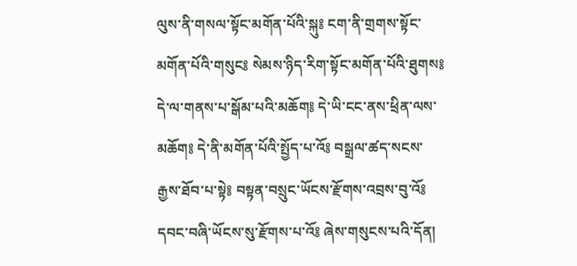ལུས་ནི་གསལ་སྟོང་མགོན་པོའི་སྐུ༔ ངག་ནི་གྲགས་སྟོང་མགོན་པོའི་གསུང༔ སེམས་ཉིད་རིག་སྟོང་མགོན་པོའི་ཐུགས༔ དེ་ལ་གནས་པ་སྒོམ་པའི་མཆོག༔ དེ་ཡི་ངང་ནས་ཕྲིན་ལས་མཆོག༔ དེ་ནི་མགོན་པོའི་སྤྱོད་པ་འོ༔ བསྒྲལ་ཚད་སངས་རྒྱས་ཐོབ་པ་སྟེ༔ བསྟན་བསྲུང་ཡོངས་རྫོགས་འབྲས་བུ་འོ༔ དབང་བཞི་ཡོངས་སུ་རྫོགས་པ་འོ༔ ཞེས་གསུངས་པའི་དོན།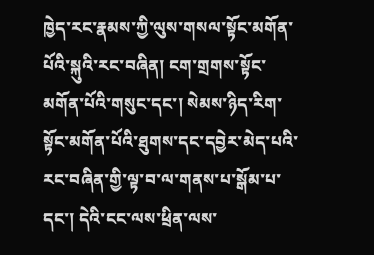ཁྱེད་རང་རྣམས་ཀྱི་ལུས་གསལ་སྟོང་མགོན་པོའི་སྐུའི་རང་བཞིན། ངག་གྲགས་སྟོང་མགོན་པོའི་གསུང་དང་། སེམས་ཉིད་རིག་སྟོང་མགོན་པོའི་ཐུགས་དང་དབྱེར་མེད་པའི་རང་བཞིན་གྱི་ལྟ་བ་ལ་གནས་པ་སྒོམ་པ་དང་། དེའི་ངང་ལས་ཕྲིན་ལས་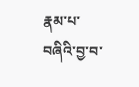རྣམ་པ་བཞིའི་བྱ་བ་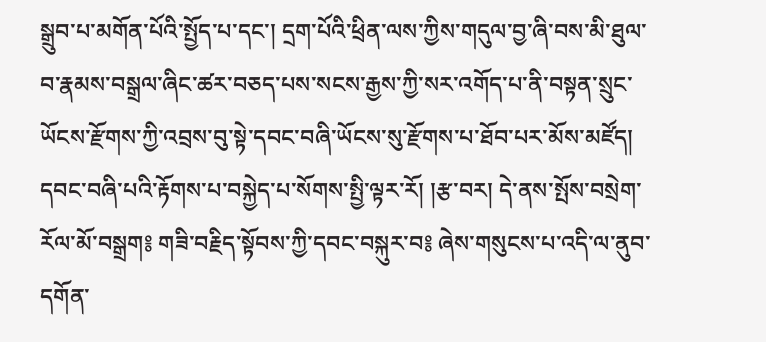སྒྲུབ་པ་མགོན་པོའི་སྤྱོད་པ་དང་། དྲག་པོའི་ཕྲིན་ལས་ཀྱིས་གདུལ་བྱ་ཞི་བས་མི་ཐུལ་བ་རྣམས་བསྒྲལ་ཞིང་ཚར་བཅད་པས་སངས་རྒྱས་ཀྱི་སར་འགོད་པ་ནི་བསྟན་སྲུང་ཡོངས་རྫོགས་ཀྱི་འབྲས་བུ་སྟེ་དབང་བཞི་ཡོངས་སུ་རྫོགས་པ་ཐོབ་པར་མོས་མཛོད། དབང་བཞི་པའི་རྟོགས་པ་བསྐྱེད་པ་སོགས་སྤྱི་ལྟར་རོ། །རྩ་བར། དེ་ནས་སྤོས་བསྲེག་རོལ་མོ་བསྒྲག༔ གཟི་བརྗིད་སྟོབས་ཀྱི་དབང་བསྐུར་བ༔ ཞེས་གསུངས་པ་འདི་ལ་ནུབ་དགོན་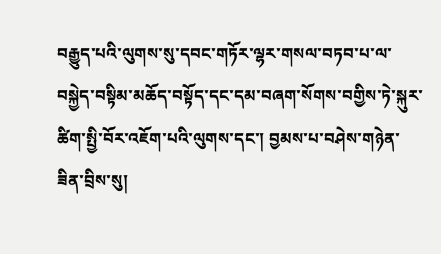བརྒྱུད་པའི་ལུགས་སུ་དབང་གཏོར་ལྷར་གསལ་བཏབ་པ་ལ་བསྐྱེད་བསྟིམ་མཆོད་བསྟོད་དང་དམ་བཞག་སོགས་བགྱིས་ཏེ་སྐུར་ཚིག་སྤྱི་བོར་འཇོག་པའི་ལུགས་དང་། བྱམས་པ་བཤེས་གཉེན་ཟིན་བྲིས་སུ།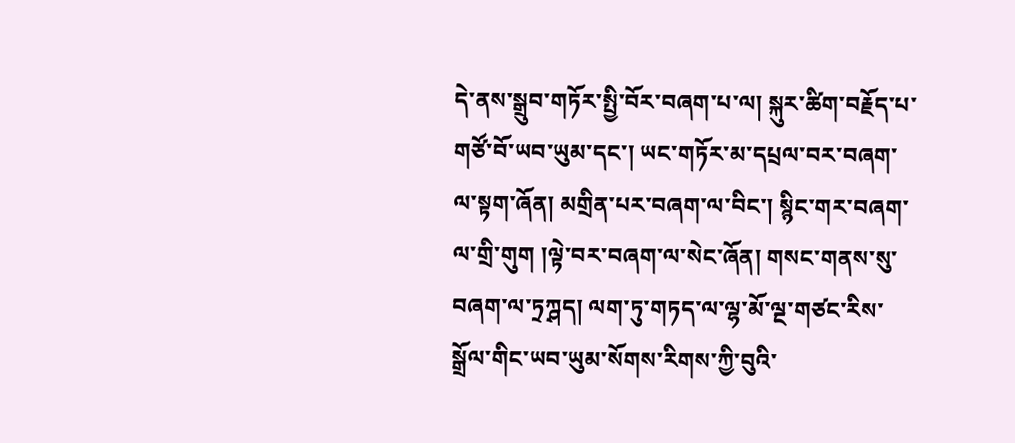དེ་ནས་སྒྲུབ་གཏོར་སྤྱི་བོར་བཞག་པ་ལ། སྐུར་ཚིག་བརྗོད་པ་གཙོ་བོ་ཡབ་ཡུམ་དང་། ཡང་གཏོར་མ་དཔྲལ་བར་བཞག་ལ་སྟག་ཞོན། མགྲིན་པར་བཞག་ལ་བིང་། སྙིང་གར་བཞག་ལ་གྲི་གུག །ལྟེ་བར་བཞག་ལ་སེང་ཞོན། གསང་གནས་སུ་བཞག་ལ་ཏྲཀྴད། ལག་ཏུ་གཏད་ལ་ལྷ་མོ་ལྔ་གཙང་རིས་སྒྲོལ་གིང་ཡབ་ཡུམ་སོགས་རིགས་ཀྱི་བུའི་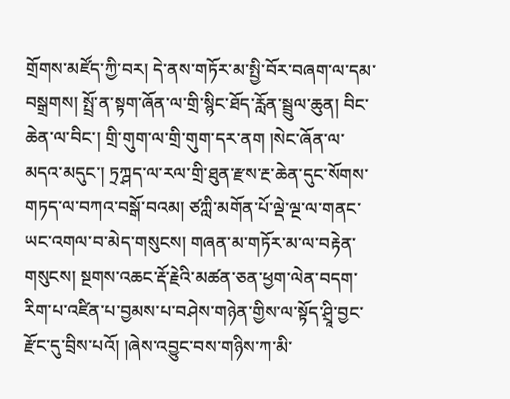གྲོགས་མཛོད་ཀྱི་བར། དེ་ནས་གཏོར་མ་སྤྱི་བོར་བཞག་ལ་དམ་བསྒྲགས། སྤྲོ་ན་སྟག་ཞོན་ལ་གྲི་སྙིང་ཐོད་རློན་སྦྲུལ་ཆུན། བིང་ཆེན་ལ་བིང་། གྲི་གུག་ལ་གྲི་གུག་དར་ནག །སེང་ཞོན་ལ་མདའ་མདུང་། ཏྲཀྴད་ལ་རལ་གྲི་ཐུན་རྫས་རྔ་ཆེན་དུང་སོགས་གཏད་ལ་བཀའ་བསྒོ་བའམ། ཙཀླི་མགོན་པོ་ལྡེ་ལྔ་ལ་གནང་ཡང་འགལ་བ་མེད་གསུངས། གཞན་མ་གཏོར་མ་ལ་བརྟེན་གསུངས། སྔགས་འཆང་རྡོ་རྗེའི་མཚན་ཅན་ཕྱག་ལེན་བདག་རིག་པ་འཛིན་པ་བྱམས་པ་བཤེས་གཉེན་གྱིས་ལ་སྟོད་ཤྲཱི་བྱང་རྫོང་དུ་བྲིས་པའོ། །ཞེས་འབྱུང་བས་གཉིས་ཀ་མི་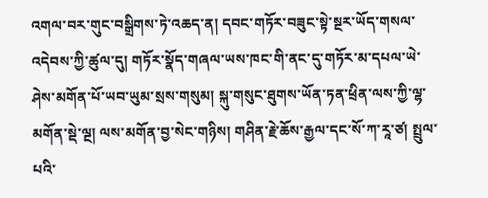འགལ་བར་གུང་བསྒྲིགས་ཏེ་འཆད་ན། དབང་གཏོར་བཟུང་སྟེ་སྔར་ཡོད་གསལ་འདེབས་ཀྱི་ཚུལ་དུ། གཏོར་སྣོད་གཞལ་ཡས་ཁང་གི་ནང་དུ་གཏོར་མ་དཔལ་ཡེ་ཤེས་མགོན་པོ་ཡབ་ཡུམ་སྲས་གསུམ། སྐུ་གསུང་ཐུགས་ཡོན་ཏན་ཕྲིན་ལས་ཀྱི་ལྷ་མགོན་སྡེ་ལྔ། ལས་མགོན་བྱ་སེང་གཉིས། གཤིན་རྗེ་ཆོས་རྒྱལ་དང་སོ་ཀ་རཱ་ཙ། སྤྲུལ་པའི་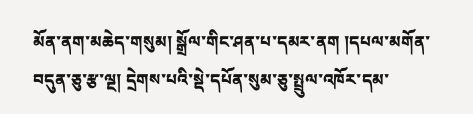མོན་ནག་མཆེད་གསུམ། སྒྲོལ་གིང་ཤན་པ་དམར་ནག །དཔལ་མགོན་བདུན་ཅུ་རྩ་ལྔ། དྲེགས་པའི་སྡེ་དཔོན་སུམ་ཅུ་སྤྲུལ་འཁོར་དམ་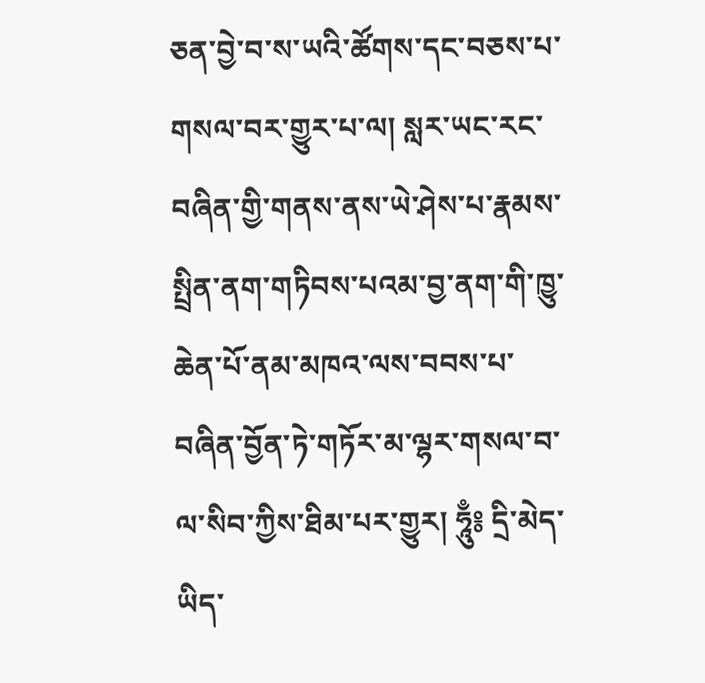ཅན་བྱེ་བ་ས་ཡའི་ཚོགས་དང་བཅས་པ་གསལ་བར་གྱུར་པ་ལ། སླར་ཡང་རང་བཞིན་གྱི་གནས་ནས་ཡེ་ཤེས་པ་རྣམས་སྤྲིན་ནག་གཏིབས་པའམ་བྱ་ནག་གི་ཁྱུ་ཆེན་པོ་ནམ་མཁའ་ལས་བབས་པ་བཞིན་བྱོན་ཏེ་གཏོར་མ་ལྷར་གསལ་བ་ལ་སིབ་ཀྱིས་ཐིམ་པར་གྱུར། ཧཱུྃ༔ དྲི་མེད་ཡིད་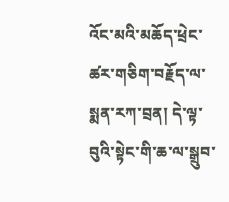འོང་མའི་མཆོད་ཕྲེང་ཚར་གཅིག་བརྗོད་ལ་སྨན་རཀ་བྲན། དེ་ལྟ་བུའི་སྟེང་གི་ཆ་ལ་སྒྲུབ་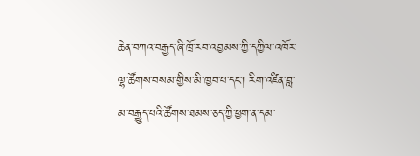ཆེན་བཀའ་བརྒྱད་ཞི་ཁྲོ་རབ་འབྱམས་ཀྱི་དཀྱིལ་འཁོར་ལྷ་ཚོགས་བསམ་གྱིས་མི་ཁྱབ་པ་དང་། རིག་འཛིན་བླ་མ་བརྒྱུད་པའི་ཚོགས་ཐམས་ཅད་ཀྱི་ཕྱག་ན་དམ་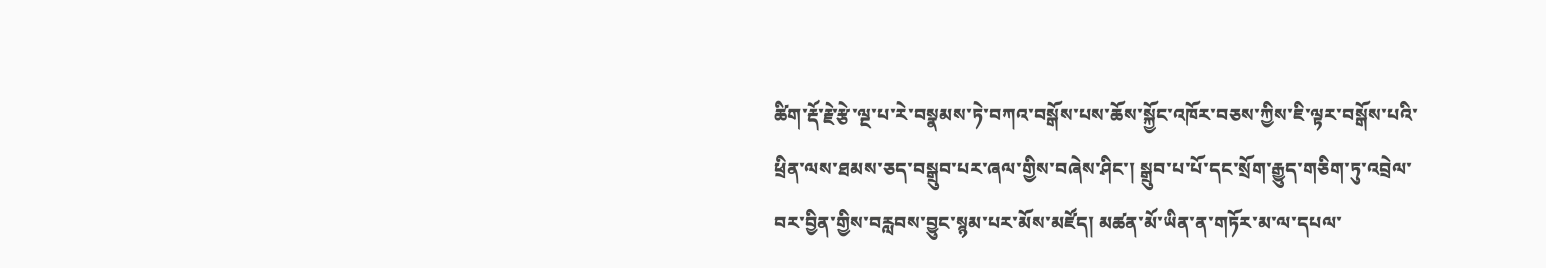ཚིག་རྡོ་རྗེ་རྩེ་ལྔ་པ་རེ་བསྣམས་ཏེ་བཀའ་བསྒོས་པས་ཆོས་སྐྱོང་འཁོར་བཅས་ཀྱིས་ཇི་ལྟར་བསྒོས་པའི་ཕྲིན་ལས་ཐམས་ཅད་བསྒྲུབ་པར་ཞལ་གྱིས་བཞེས་ཤིང་། སྒྲུབ་པ་པོ་དང་སྲོག་རྒྱུད་གཅིག་ཏུ་འབྲེལ་བར་བྱིན་གྱིས་བརླབས་བྱུང་སྙམ་པར་མོས་མཛོད། མཚན་མོ་ཡིན་ན་གཏོར་མ་ལ་དཔལ་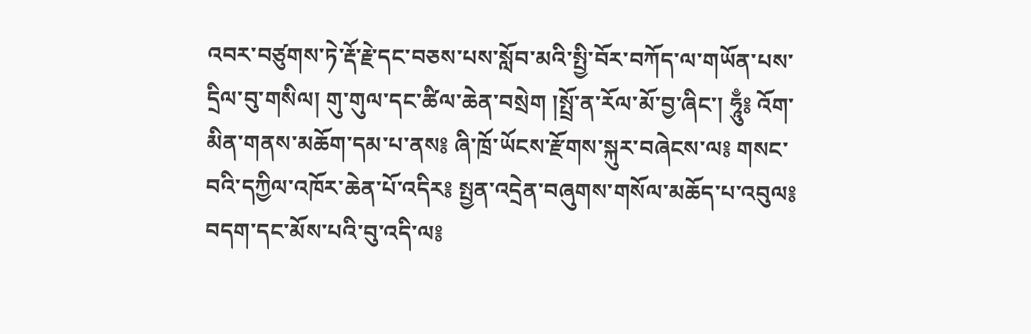འབར་བཙུགས་ཏེ་རྡོ་རྗེ་དང་བཅས་པས་སློབ་མའི་སྤྱི་བོར་བཀོད་ལ་གཡོན་པས་དྲིལ་བུ་གསིལ། གུ་གུལ་དང་ཚིལ་ཆེན་བསྲེག །སྤྲོ་ན་རོལ་མོ་བྱ་ཞིང་། ཧཱུྃ༔ འོག་མིན་གནས་མཆོག་དམ་པ་ནས༔ ཞི་ཁྲོ་ཡོངས་རྫོགས་སྐུར་བཞེངས་ལ༔ གསང་བའི་དཀྱིལ་འཁོར་ཆེན་པོ་འདིར༔ སྤྱན་འདྲེན་བཞུགས་གསོལ་མཆོད་པ་འབུལ༔ བདག་དང་མོས་པའི་བུ་འདི་ལ༔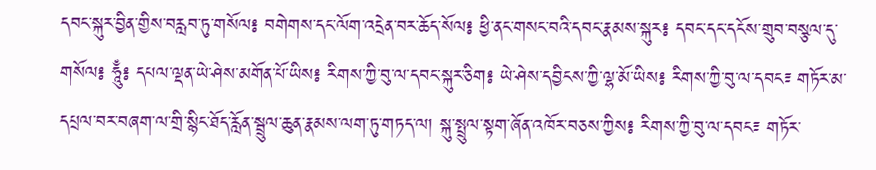དབང་སྐུར་བྱིན་གྱིས་བརླབ་ཏུ་གསོལ༔ བགེགས་དང་ལོག་འདྲེན་བར་ཆོད་སོལ༔ ཕྱི་ནང་གསང་བའི་དབང་རྣམས་སྐུར༔ དབང་དང་དངོས་གྲུབ་བསྩལ་དུ་གསོལ༔ ཧཱུྃ༔ དཔལ་ལྡན་ཡེ་ཤེས་མགོན་པོ་ཡིས༔ རིགས་ཀྱི་བུ་ལ་དབང་སྐུར་ཅིག༔ ཡེ་ཤེས་དབྱིངས་ཀྱི་ལྷ་མོ་ཡིས༔ རིགས་ཀྱི་བུ་ལ་དབང༴ གཏོར་མ་དཔྲལ་བར་བཞག་ལ་གྲི་སྙིང་ཐོད་རློན་སྦྲུལ་ཆུན་རྣམས་ལག་ཏུ་གཏད་ལ། སྐུ་སྤྲུལ་སྟག་ཞོན་འཁོར་བཅས་ཀྱིས༔ རིགས་ཀྱི་བུ་ལ་དབང༴ གཏོར་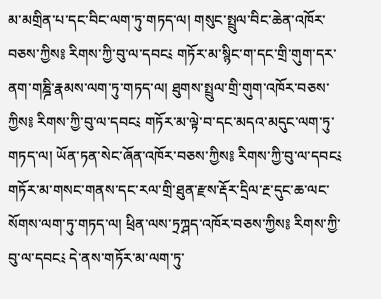མ་མགྲིན་པ་དང་བིང་ལག་ཏུ་གཏད་ལ། གསུང་སྤྲུལ་བིང་ཆེན་འཁོར་བཅས་ཀྱིས༔ རིགས་ཀྱི་བུ་ལ་དབང༴ གཏོར་མ་སྙིང་ག་དང་གྲི་གུག་དར་ནག་གཎྜི་རྣམས་ལག་ཏུ་གཏད་ལ། ཐུགས་སྤྲུལ་གྲི་གུག་འཁོར་བཅས་ཀྱིས༔ རིགས་ཀྱི་བུ་ལ་དབང༴ གཏོར་མ་ལྟེ་བ་དང་མདའ་མདུང་ལག་ཏུ་གཏད་ལ། ཡོན་ཏན་སེང་ཞོན་འཁོར་བཅས་ཀྱིས༔ རིགས་ཀྱི་བུ་ལ་དབང༴ གཏོར་མ་གསང་གནས་དང་རལ་གྲི་ཐུན་རྫས་རྡོར་དྲིལ་རྔ་དུང་ཆ་ལང་སོགས་ལག་ཏུ་གཏད་ལ། ཕྲིན་ལས་ཏྲཀྴད་འཁོར་བཅས་ཀྱིས༔ རིགས་ཀྱི་བུ་ལ་དབང༴ དེ་ནས་གཏོར་མ་ལག་ཏུ་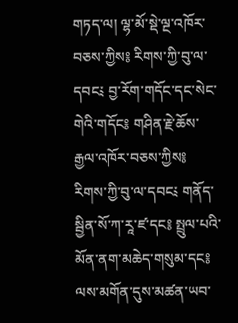གཏད་ལ། ལྷ་མོ་སྡེ་ལྔ་འཁོར་བཅས་ཀྱིས༔ རིགས་ཀྱི་བུ་ལ་དབང༴ བྱ་རོག་གདོང་དང་སེང་གེའི་གདོང༔ གཤིན་རྗེ་ཆོས་རྒྱལ་འཁོར་བཅས་ཀྱིས༔ རིགས་ཀྱི་བུ་ལ་དབང༴ གནོད་སྦྱིན་སོ་ཀ་རཱ་ཛ་དང༔ སྤྲུལ་པའི་མོན་ནག་མཆེད་གསུམ་དང༔ ལས་མགོན་དུས་མཚན་ཡབ་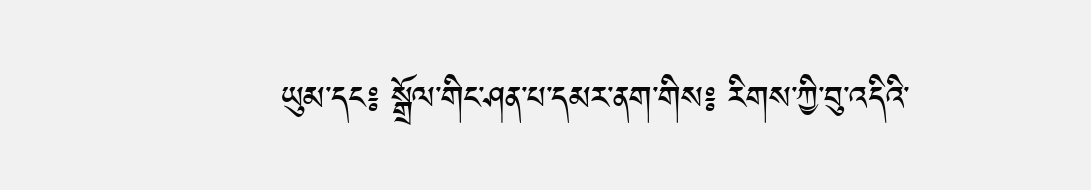ཡུམ་དང༔ སྒྲོལ་གིང་ཤན་པ་དམར་ནག་གིས༔ རིགས་ཀྱི་བུ་འདིའི་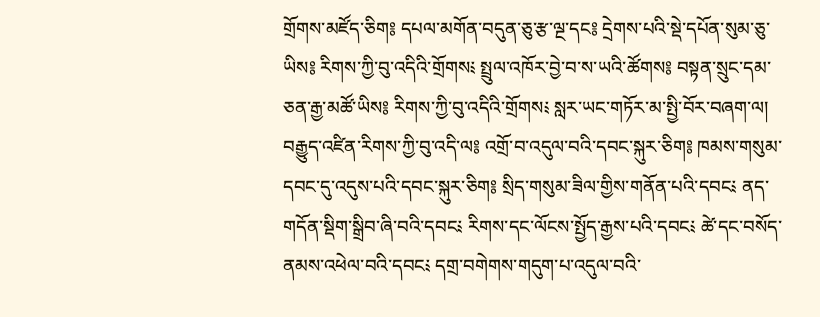གྲོགས་མཛོད་ཅིག༔ དཔལ་མགོན་བདུན་ཅུ་རྩ་ལྔ་དང༔ དྲེགས་པའི་སྡེ་དཔོན་སུམ་ཅུ་ཡིས༔ རིགས་ཀྱི་བུ་འདིའི་གྲོགས༴ སྤྲུལ་འཁོར་བྱེ་བ་ས་ཡའི་ཚོགས༔ བསྟན་སྲུང་དམ་ཅན་རྒྱ་མཚོ་ཡིས༔ རིགས་ཀྱི་བུ་འདིའི་གྲོགས༴ སླར་ཡང་གཏོར་མ་སྤྱི་བོར་བཞག་ལ། བརྒྱུད་འཛིན་རིགས་ཀྱི་བུ་འདི་ལ༔ འགྲོ་བ་འདུལ་བའི་དབང་སྐུར་ཅིག༔ ཁམས་གསུམ་དབང་དུ་འདུས་པའི་དབང་སྐུར་ཅིག༔ སྲིད་གསུམ་ཟིལ་གྱིས་གནོན་པའི་དབང༴ ནད་གདོན་སྡིག་སྒྲིབ་ཞི་བའི་དབང༴ རིགས་དང་ལོངས་སྤྱོད་རྒྱས་པའི་དབང༴ ཚེ་དང་བསོད་ནམས་འཕེལ་བའི་དབང༴ དགྲ་བགེགས་གདུག་པ་འདུལ་བའི་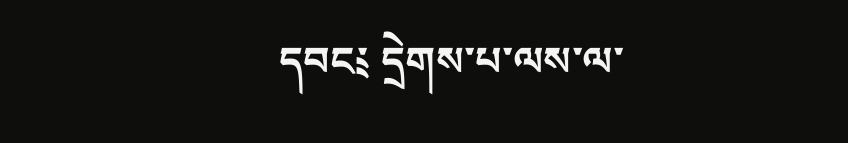དབང༴ དྲེགས་པ་ལས་ལ་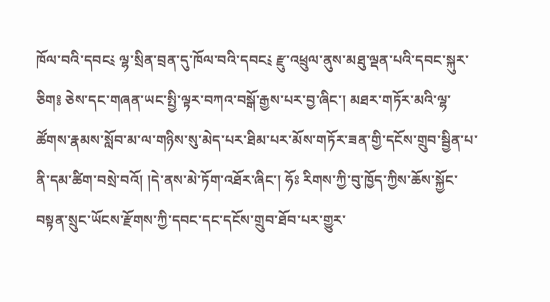ཁོལ་བའི་དབང༴ ལྷ་སྲིན་བྲན་དུ་ཁོལ་བའི་དབང༴ རྫུ་འཕྲུལ་ནུས་མཐུ་ལྡན་པའི་དབང་སྐུར་ཅིག༔ ཅེས་དང་གཞན་ཡང་སྤྱི་ལྟར་བཀའ་བསྒོ་རྒྱས་པར་བྱ་ཞིང་། མཐར་གཏོར་མའི་ལྷ་ཚོགས་རྣམས་སློབ་མ་ལ་གཉིས་སུ་མེད་པར་ཐིམ་པར་མོས་གཏོར་ཟན་གྱི་དངོས་གྲུབ་སྦྱིན་པ་ནི་དམ་ཚིག་བསྲེ་བའོ། །དེ་ནས་མེ་ཏོག་འཐོར་ཞིང་། ཧོཿ རིགས་ཀྱི་བུ་ཁྱོད་ཀྱིས་ཆོས་སྐྱོང་བསྟན་སྲུང་ཡོངས་རྫོགས་ཀྱི་དབང་དང་དངོས་གྲུབ་ཐོབ་པར་གྱུར་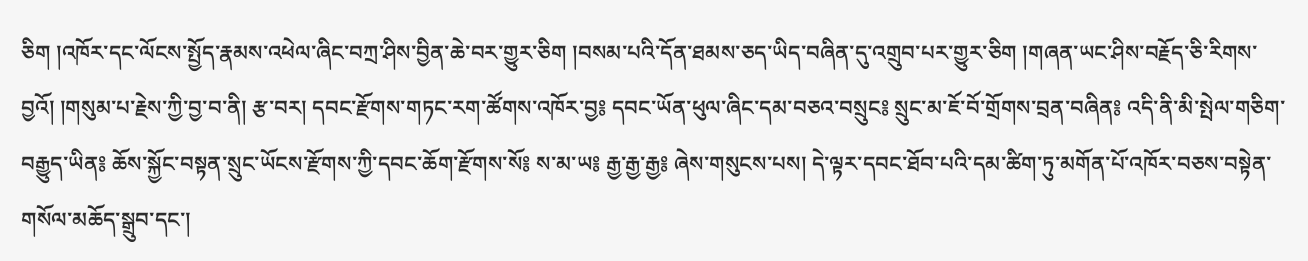ཅིག །འཁོར་དང་ལོངས་སྤྱོད་རྣམས་འཕེལ་ཞིང་བཀྲ་ཤིས་བྱིན་ཆེ་བར་གྱུར་ཅིག །བསམ་པའི་དོན་ཐམས་ཅད་ཡིད་བཞིན་དུ་འགྲུབ་པར་གྱུར་ཅིག །གཞན་ཡང་ཤིས་བརྗོད་ཅི་རིགས་བྱའོ། །གསུམ་པ་རྗེས་ཀྱི་བྱ་བ་ནི། རྩ་བར། དབང་རྫོགས་གཏང་རག་ཚོགས་འཁོར་བྱ༔ དབང་ཡོན་ཕུལ་ཞིང་དམ་བཅའ་བསྲུང༔ སྲུང་མ་ཇོ་བོ་གྲོགས་བྲན་བཞིན༔ འདི་ནི་མི་སྤེལ་གཅིག་བརྒྱུད་ཡིན༔ ཆོས་སྐྱོང་བསྟན་སྲུང་ཡོངས་རྫོགས་ཀྱི་དབང་ཆོག་རྫོགས་སོ༔ ས་མ་ཡ༔ རྒྱ་རྒྱ་རྒྱ༔ ཞེས་གསུངས་པས། དེ་ལྟར་དབང་ཐོབ་པའི་དམ་ཚིག་ཏུ་མགོན་པོ་འཁོར་བཅས་བསྟེན་གསོལ་མཆོད་སྒྲུབ་དང་།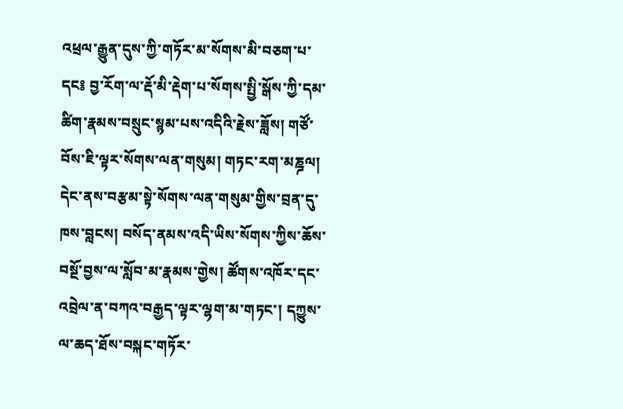འཕྲལ་རྒྱུན་དུས་ཀྱི་གཏོར་མ་སོགས་མི་བཅག་པ་དང༔ བྱ་རོག་ལ་རྡོ་མི་རྡེག་པ་སོགས་སྤྱི་སྒོས་ཀྱི་དམ་ཚིག་རྣམས་བསྲུང་སྙམ་པས་འདིའི་རྗེས་ཟློས། གཙོ་བོས་ཇི་ལྟར་སོགས་ལན་གསུམ། གཏང་རག་མཎྜལ། དེང་ནས་བརྩམ་སྟེ་སོགས་ལན་གསུམ་གྱིས་བྲན་དུ་ཁས་བླངས། བསོད་ནམས་འདི་ཡིས་སོགས་ཀྱིས་ཆོས་བསྔོ་བྱས་ལ་སློབ་མ་རྣམས་གྱེས། ཚོགས་འཁོར་དང་འབྲེལ་ན་བཀའ་བརྒྱད་ལྟར་ལྷག་མ་གཏང་། དཀྱུས་ལ་ཆད་ཐོས་བསྐང་གཏོར་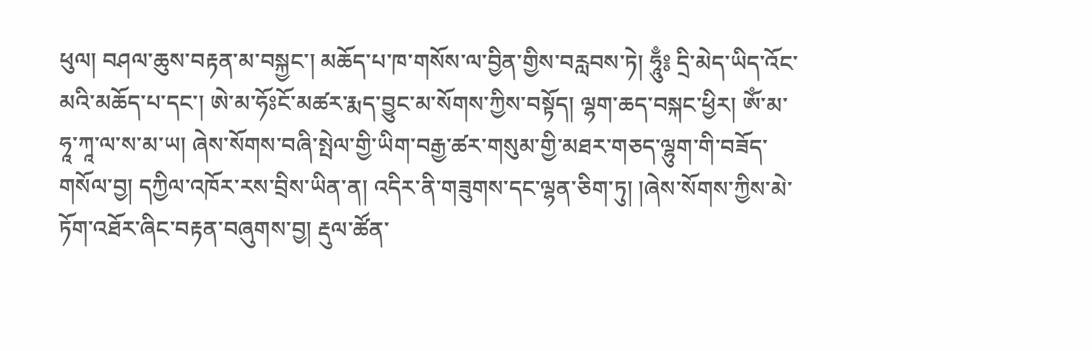ཕུལ། བཤལ་ཆུས་བརྟན་མ་བསྐྱང་། མཆོད་པ་ཁ་གསོས་ལ་བྱིན་གྱིས་བརླབས་ཏེ། ཧཱུྃ༔ དྲི་མེད་ཡིད་འོང་མའི་མཆོད་པ་དང་། ཨེ་མ་ཧོཿངོ་མཚར་རྨད་བྱུང་མ་སོགས་ཀྱིས་བསྟོད། ལྷག་ཆད་བསྐང་ཕྱིར། ཨོཾ་མ་ཧཱ་ཀཱ་ལ་ས་མ་ཡ། ཞེས་སོགས་བཞི་སྤེལ་གྱི་ཡིག་བརྒྱ་ཚར་གསུམ་གྱི་མཐར་གཅད་ལྷུག་གི་བཟོད་གསོལ་བྱ། དཀྱིལ་འཁོར་རས་བྲིས་ཡིན་ན། འདིར་ནི་གཟུགས་དང་ལྷན་ཅིག་ཏུ། །ཞེས་སོགས་ཀྱིས་མེ་ཏོག་འཐོར་ཞིང་བརྟན་བཞུགས་བྱ། རྡུལ་ཚོན་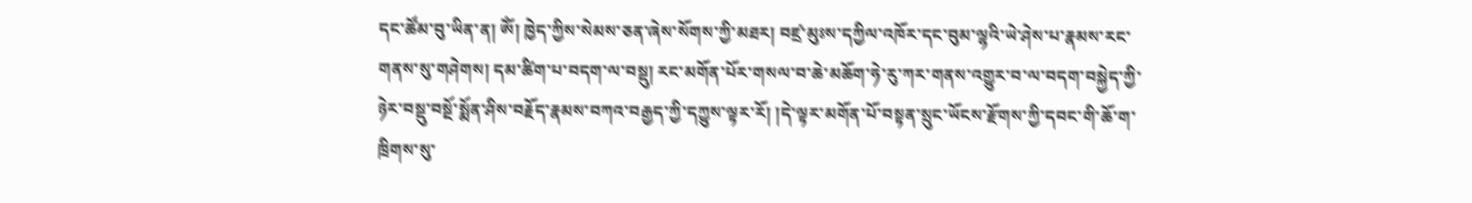དང་ཚོམ་བུ་ཡིན་ན། ཨོཾ། ཁྱེད་ཀྱིས་སེམས་ཅན་ཞེས་སོགས་ཀྱི་མཐར། བཛྲ་མུཿས་དཀྱིལ་འཁོར་དང་བུམ་ལྷའི་ཡེ་ཤེས་པ་རྣམས་རང་གནས་སུ་གཤེགས། དམ་ཚིག་པ་བདག་ལ་བསྡུ། རང་མགོན་པོར་གསལ་བ་ཆེ་མཆོག་ཧེ་རུ་ཀར་གནས་འགྱུར་བ་ལ་བདག་བསྐྱེད་ཀྱི་ཉེར་བསྡུ་བསྔོ་སྨོན་ཤིས་བརྗོད་རྣམས་བཀའ་བརྒྱད་ཀྱི་དཀྱུས་ལྟར་རོ། །དེ་ལྟར་མགོན་པོ་བསྟན་སྲུང་ཡོངས་རྫོགས་ཀྱི་དབང་གི་ཆོ་ག་ཁྲིགས་སུ་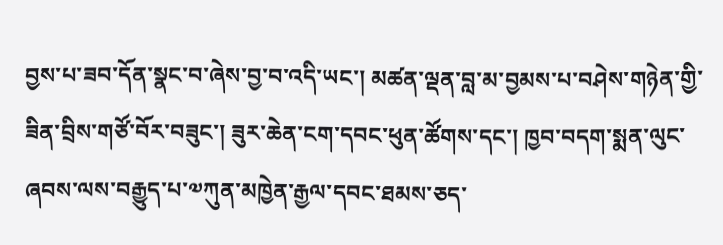བྱས་པ་ཟབ་དོན་སྣང་བ་ཞེས་བྱ་བ་འདི་ཡང་། མཚན་ལྡན་བླ་མ་བྱམས་པ་བཤེས་གཉེན་གྱི་ཟིན་བྲིས་གཙོ་བོར་བཟུང་། ཟུར་ཆེན་ངག་དབང་ཕུན་ཚོགས་དང་། ཁྱབ་བདག་སྨན་ལུང་ཞབས་ལས་བརྒྱུད་པ་༧ཀུན་མཁྱེན་རྒྱལ་དབང་ཐམས་ཅད་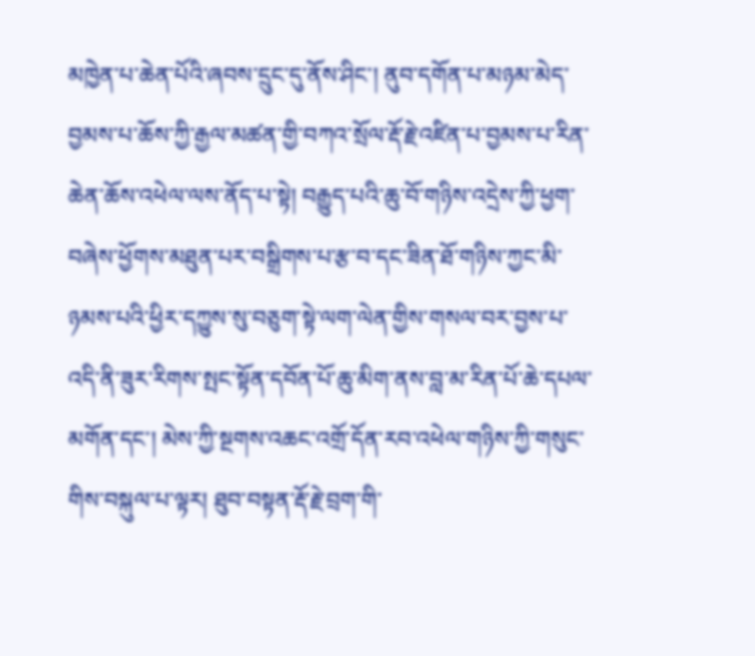མཁྱེན་པ་ཆེན་པོའི་ཞབས་དྲུང་དུ་ནོས་ཤིང་། ནུབ་དགོན་པ་མཉམ་མེད་བྱམས་པ་ཆོས་ཀྱི་རྒྱལ་མཚན་གྱི་བཀའ་སྲོལ་རྡོ་རྗེ་འཛིན་པ་བྱམས་པ་རིན་ཆེན་ཆོས་འཕེལ་ལས་ནོད་པ་སྟེ། བརྒྱུད་པའི་ཆུ་བོ་གཉིས་འདྲེས་ཀྱི་ཕྱག་བཞེས་ཕྱོགས་མཐུན་པར་བསྒྲིགས་པ་རྩ་བ་དང་ཟིན་ཐོ་གཉིས་ཀྱང་མི་ཉམས་པའི་ཕྱིར་དཀྱུས་སུ་བཅུག་སྟེ་ལག་ལེན་གྱིས་གསལ་བར་བྱས་པ་འདི་ནི་ཟུར་རིགས་སྤང་སྟོན་དབོན་པོ་ཆུ་མིག་ནས་བླ་མ་རིན་པོ་ཆེ་དཔལ་མགོན་དང་། མེས་ཀྱི་སྔགས་འཆང་འགྲོ་དོན་རབ་འཕེལ་གཉིས་ཀྱི་གསུང་གིས་བསྐུལ་པ་ལྟར། ཐུབ་བསྟན་རྡོ་རྗེ་བྲག་གི་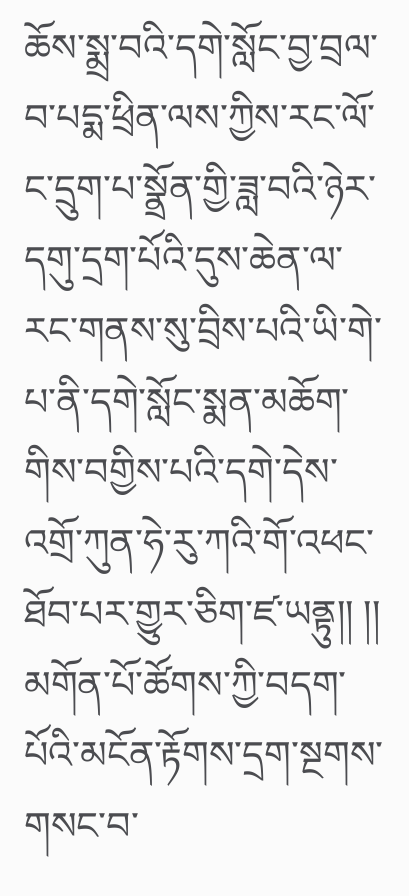ཆོས་སྨྲ་བའི་དགེ་སློང་བྱ་བྲལ་བ་པདྨ་ཕྲིན་ལས་ཀྱིས་རང་ལོ་ང་དྲུག་པ་སྣྲོན་གྱི་ཟླ་བའི་ཉེར་དགུ་དྲག་པོའི་དུས་ཆེན་ལ་རང་གནས་སུ་བྲིས་པའི་ཡི་གེ་པ་ནི་དགེ་སློང་སྨན་མཆོག་གིས་བགྱིས་པའི་དགེ་དེས་འགྲོ་ཀུན་ཧེ་རུ་ཀའི་གོ་འཕང་ཐོབ་པར་གྱུར་ཅིག་ཛ་ཡནྟུ།། །།
མགོན་པོ་ཚོགས་ཀྱི་བདག་པོའི་མངོན་རྟོགས་དྲག་སྔགས་གསང་བ་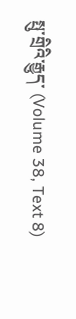སྤུ་གྲིའི་རྒྱུད་ (Volume 38, Text 8)